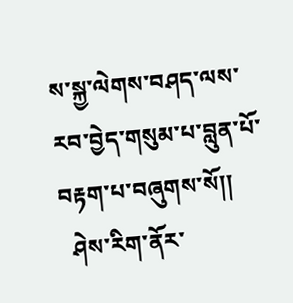ས་སྐྱ་ལེགས་བཤད་ལས་རབ་བྱེད་གསུམ་པ་བླུན་པོ་བརྟག་པ་བཞུགས་སོ།།
  ཤེས་རིག་ནོར་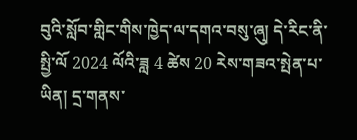བུའི་སློབ་གླིང་གིས་ཁྱེད་ལ་དགའ་བསུ་ཞུ། དེ་རིང་ནི་སྤྱི་ལོ 2024 ལོའི་ཟླ 4 ཚེས 20 རེས་གཟའ་སྤེན་པ་ཡིན། དྲ་གནས་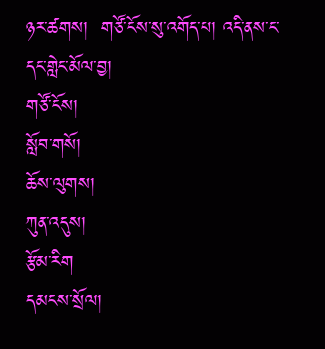ཉར་ཚགས།  གཙོ་ངོས་སུ་འགོད་པ། འདི་ནས་ང་དང་གླེང་མོལ་བྱ།
གཙོ་ངོས།
སློབ་གསོ།
ཆོས་ལུགས།
ཀུན་འདུས།
རྩོམ་རིག
དམངས་སྲོལ།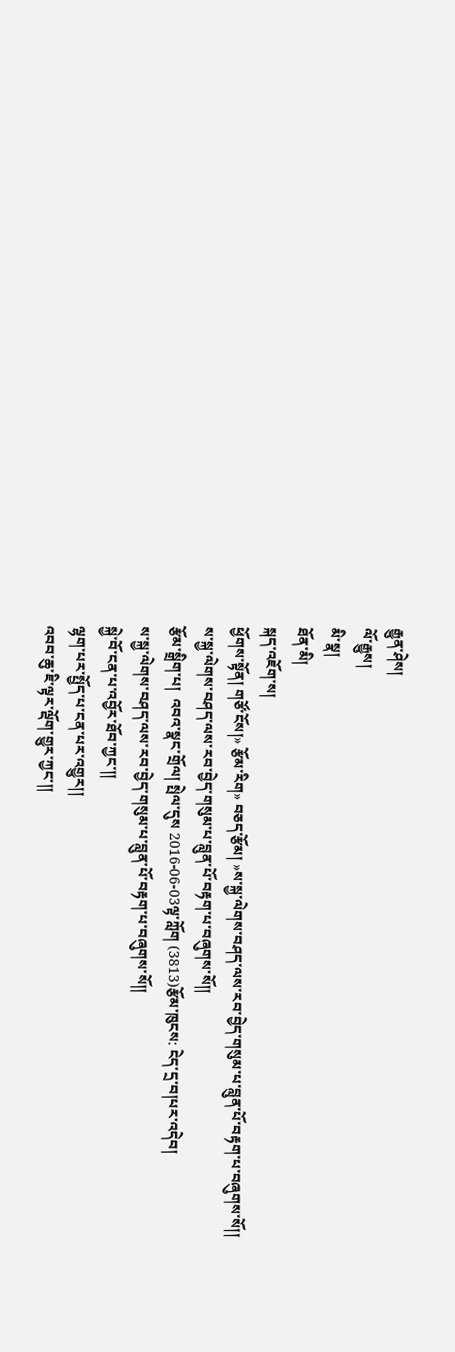རྒྱུན་ཤེས།
ལོ་རྒྱུས།
མི་སྣ།
ཐོན་མི།
སྐད་འཇོག་ས།
ཕྱོགས་སྟོན། གཙོ་ངོས།» རྩོམ་རིག» བཅད་རྩོམ། »ས་སྐྱ་ལེགས་བཤད་ལས་རབ་བྱེད་གསུམ་པ་བླུན་པོ་བརྟག་པ་བཞུགས་སོ།།
ས་སྐྱ་ལེགས་བཤད་ལས་རབ་བྱེད་གསུམ་པ་བླུན་པོ་བརྟག་པ་བཞུགས་སོ།།
རྩོམ་སྒྲིག་པ།  འབའ་སྣང་གྲོལ། སྤེལ་དུས 2016-06-03ལྟ་ཀློག (3813)རྩོམ་ཁུངས: ངེད་དྲ་བ།པར་འདེབ།
ས་སྐྱ་ལེགས་བཤད་ལས་རབ་བྱེད་གསུམ་པ་བླུན་པོ་བརྟག་པ་བཞུགས་སོ།།
སྐྱེ་བོ་ངན་པ་འབྱོར་ཐོབ་ཀྱང་།།
ལྷག་པར་སྤྱོད་པ་ངན་པར་འགྱུར།།
འབབ་ཆུ་ཇི་ལྟར་ལྡོག་གྱུར་ཀྱང་།།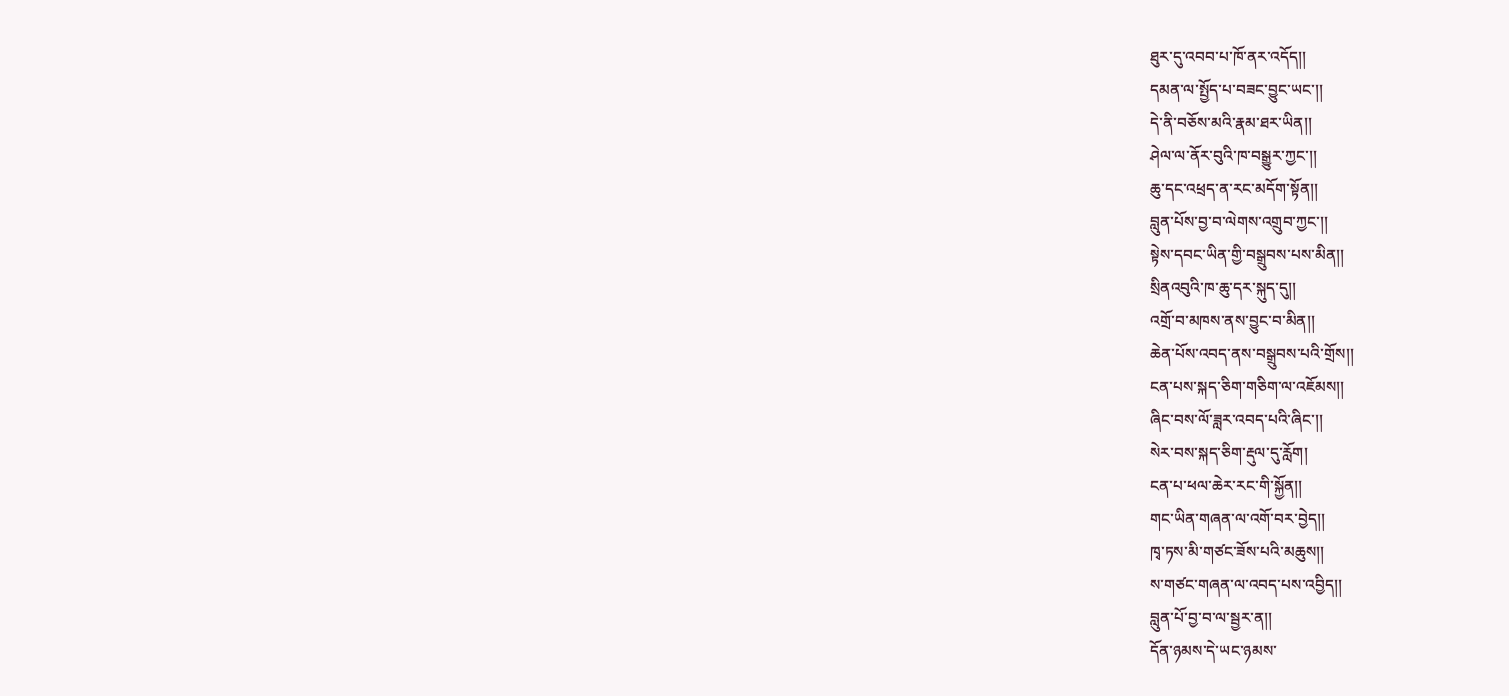ཐུར་དུ་འབབ་པ་ཁོ་ནར་འདོད།།
དམན་ལ་སྤྱོད་པ་བཟང་བྱུང་ཡང་།།
དེ་ནི་བཅོས་མའི་རྣམ་ཐར་ཡིན།།
ཤེལ་ལ་ནོར་བུའི་ཁ་བསྒྱུར་ཀྱང་།།
ཆུ་དང་འཕྲད་ན་རང་མདོག་སྟོན།།
བླུན་པོས་བྱ་བ་ལེགས་འགྲུབ་ཀྱང་།།
སྟེས་དབང་ཡིན་གྱི་བསྒྲུབས་པས་མིན།།
སྲིནའབུའི་ཁ་ཆུ་དར་སྐུད་དུ།།
འགྲོ་བ་མཁས་ནས་བྱུང་བ་མིན།།
ཆེན་པོས་འབད་ནས་བསྒྲུབས་པའི་གྲོས།།
ངན་པས་སྐད་ཅིག་གཅིག་ལ་འཇོམས།།
ཞིང་བས་ལོ་ཟླར་འབད་པའི་ཞིང་།།
སེར་བས་སྐད་ཅིག་རྡུལ་དུ་རློག།
ངན་པ་ཕལ་ཆེར་རང་གི་སྐྱོན།།
གང་ཡིན་གཞན་ལ་འགོ་བར་བྱེད།།
ཁྭ་ཏས་མི་གཙང་ཟོས་པའི་མཆུས།།
ས་གཙང་གཞན་ལ་འབད་པས་འབྱིད།།
བླུན་པོ་བྱ་བ་ལ་སྦྱར་ན།།
དོན་ཉམས་དེ་ཡང་ཉམས་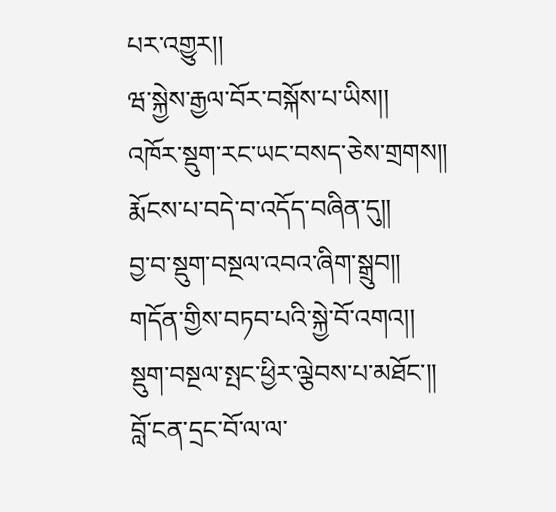པར་འགྱུར།།
ཝ་སྐྱེས་རྒྱལ་བོར་བསྐོས་པ་ཡིས།།
འཁོར་སྡུག་རང་ཡང་བསད་ཅེས་གྲགས།།
རྨོངས་པ་བདེ་བ་འདོད་བཞིན་དུ།།
བྱ་བ་སྡུག་བསྔལ་འབའ་ཞིག་སྒྲུབ།།
གདོན་གྱིས་བཏབ་པའི་སྐྱེ་བོ་འགའ།།
སྡུག་བསྔལ་སྤང་ཕྱིར་ལྕེབས་པ་མཐོང་།།
བློ་ངན་དྲང་བོ་ལ་ལ་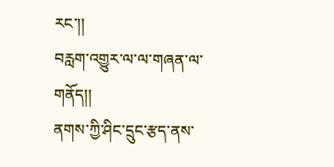རང་།།
བརླག་འགྱུར་ལ་ལ་གཞན་ལ་གནོད།།
ནགས་ཀྱི་ཤིང་དྲུང་རྩད་ནས་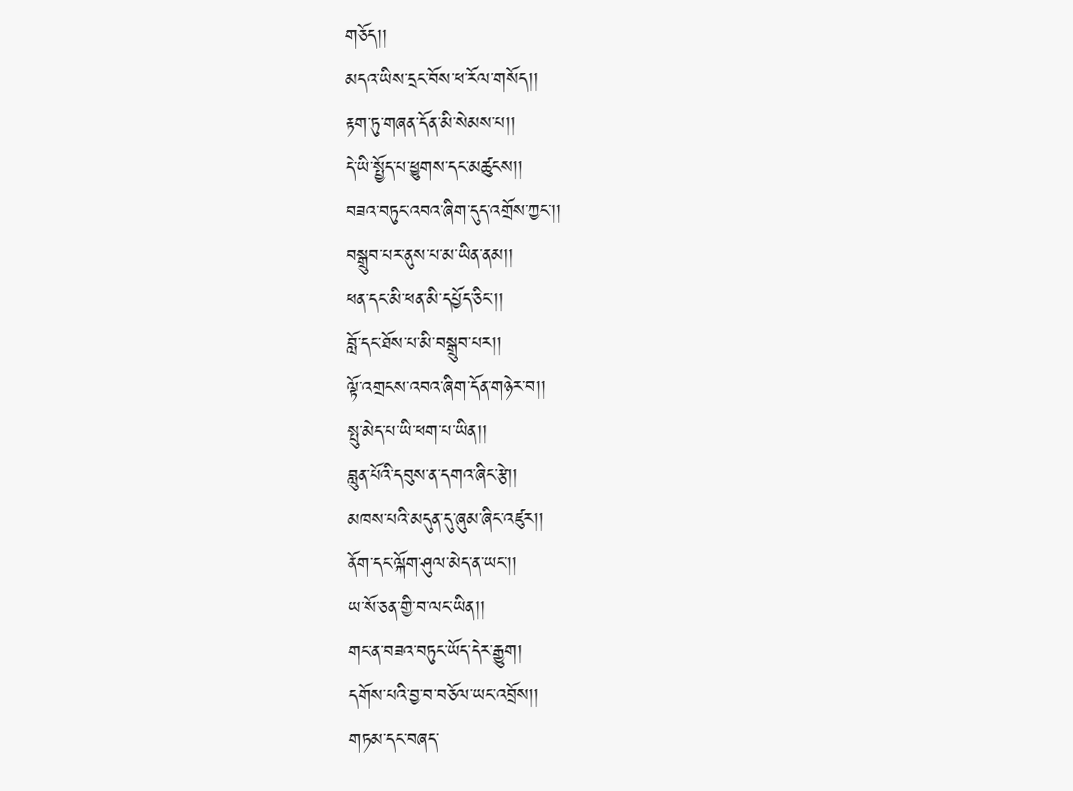གཅོད།།
མདའ་ཡིས་དྲང་བོས་ཕ་རོལ་གསོད།།
རྟག་ཏུ་གཞན་དོན་མི་སེམས་པ།།
དེ་ཡི་སྤྱོད་པ་ཕྱུགས་དང་མཚུངས།།
བཟའ་བཏུང་འབའ་ཞིག་དུད་འགྲོས་ཀྱང་།།
བསྒྲུབ་པར་ནུས་པ་མ་ཡིན་ནམ།།
ཕན་དང་མི་ཕན་མི་དཔྱོད་ཅིང་།།
བློ་དང་ཐོས་པ་མི་བསྒྲུབ་པར།།
ལྟོ་འགྲངས་འབའ་ཞིག་དོན་གཉེར་བ།།
སྤུ་མེད་པ་ཡི་ཕག་པ་ཡིན།།
བླུན་པོའི་དབུས་ན་དགའ་ཞིང་རྩེ།།
མཁས་པའི་མདུན་དུ་ཞུམ་ཞིང་འཛུར།།
ནོག་དང་ལྐོག་ཤུལ་མེད་ན་ཡང་།།
ཡ་སོ་ཅན་གྱི་བ་ལང་ཡིན།།
གང་ན་བཟའ་བཏུང་ཡོད་དེར་རྒྱུག།
དགོས་པའི་བྱ་བ་བཅོལ་ཡང་འབྲོས།།
གཏམ་དང་བཞད་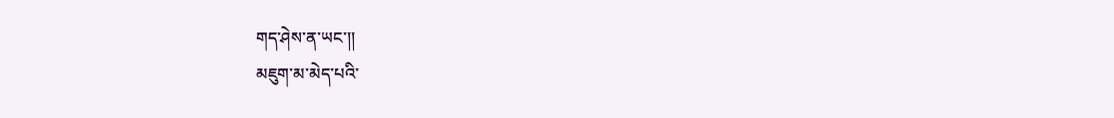གད་ཤེས་ན་ཡང་།།
མཇུག་མ་མེད་པའི་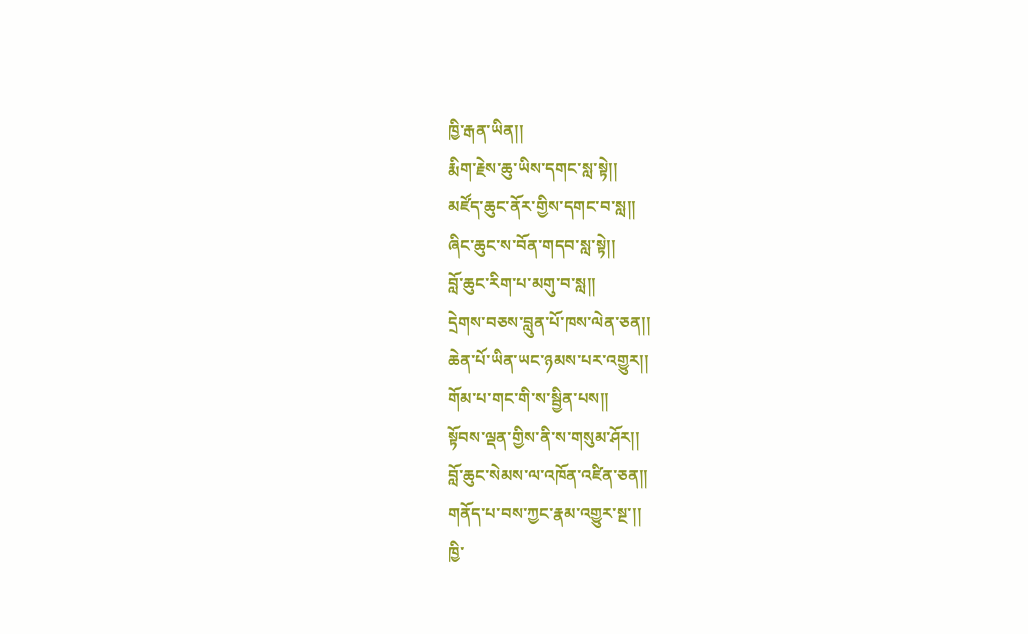ཁྱི་རྒན་ཡིན།།
རྨིག་རྗེས་ཆུ་ཡིས་དགང་སླ་སྟེ།།
མཛོད་ཆུང་ནོར་གྱིས་དགང་བ་སླ།།
ཞིང་ཆུང་ས་བོན་གདབ་སླ་སྟེ།།
བློ་ཆུང་རིག་པ་མགུ་བ་སླ།།
དྲེགས་བཅས་བླུན་པོ་ཁས་ལེན་ཅན།།
ཆེན་པོ་ཡིན་ཡང་ཉམས་པར་འགྱུར།།
གོམ་པ་གང་གི་ས་སྦྱིན་པས།།
སྟོབས་ལྡན་གྱིས་ནི་ས་གསུམ་ཤོར།།
བློ་ཆུང་སེམས་ལ་འཁོན་འཛིན་ཅན།།
གནོད་པ་བས་ཀྱང་རྣམ་འགྱུར་སྔ་།།
ཁྱི་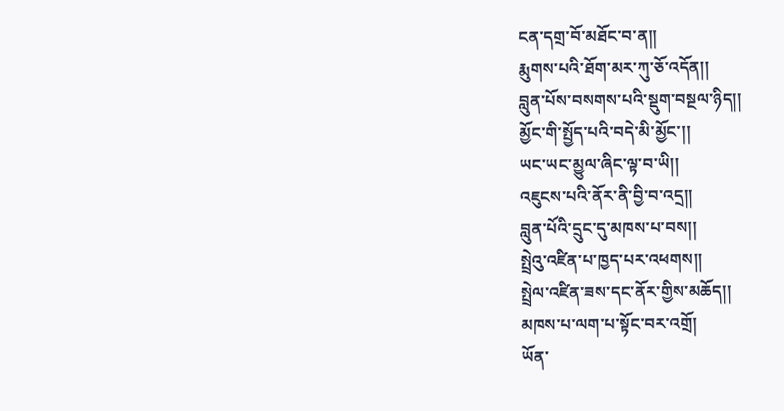ངན་དགྲ་བོ་མཐོང་བ་ན།།
རྨུགས་པའི་ཐོག་མར་ཀུ་ཅོ་འདོན།།
བླུན་པོས་བསགས་པའི་སྡུག་བསྔལ་ཉིད།།
མྱོང་གི་སྤྱོད་པའི་བདེ་མི་མྱོང་།།
ཡང་ཡང་མྱུལ་ཞིང་ལྟ་བ་ཡི།།
འཇུངས་པའི་ནོར་ནི་བྱི་བ་འདྲ།།
བླུན་པོའི་དྲུང་དུ་མཁས་པ་བས།།
སྤྲེའུ་འཛིན་པ་ཁྱད་པར་འཕགས།།
སྤྲེལ་འཛིན་ཟས་དང་ནོར་གྱིས་མཆོད།།
མཁས་པ་ལག་པ་སྟོང་བར་འགྲོ།
ཡོན་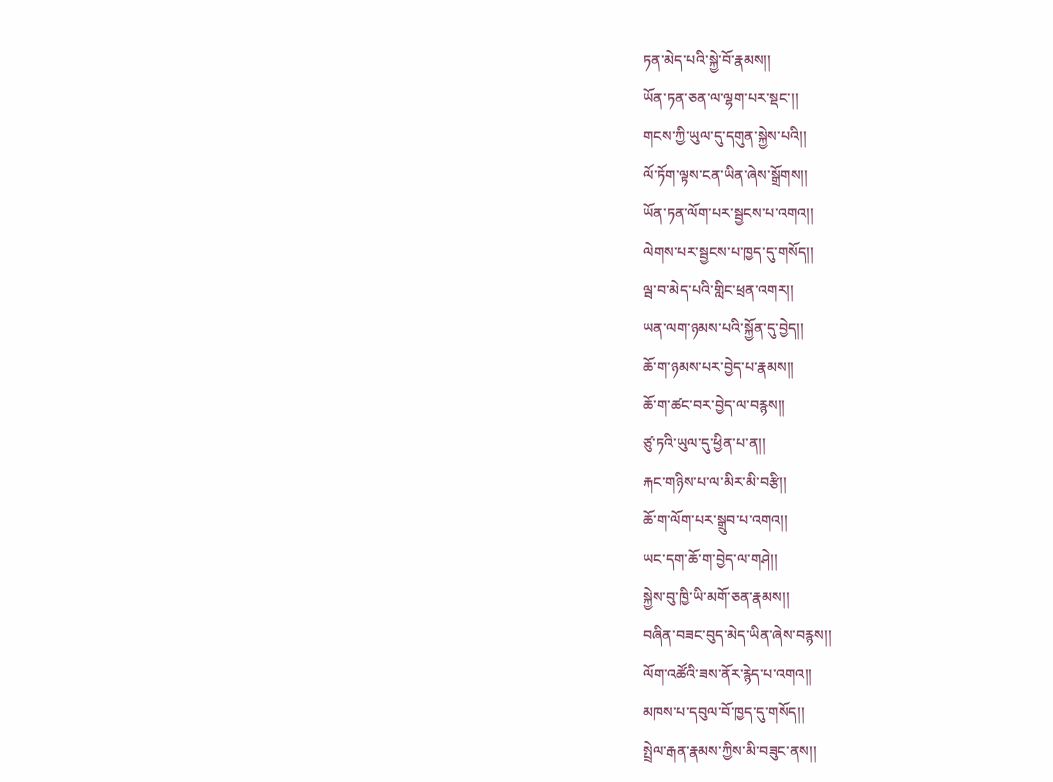ཏན་མེད་པའི་སྐྱེ་བོ་རྣམས།།
ཡོན་ཏན་ཅན་ལ་ལྷག་པར་སྡང་།།
གངས་ཀྱི་ཡུལ་དུ་དགུན་སྐྱེས་པའི།།
ལོ་ཏོག་ལྟས་ངན་ཡིན་ཞེས་སྒྲོགས།།
ཡོན་ཏན་ལོག་པར་སྦྱངས་པ་འགའ།།
ལེགས་པར་སྦྱངས་པ་ཁྱད་དུ་གསོད།།
ལྦ་བ་མེད་པའི་གླིང་ཕྲན་འགར།།
ཡན་ལག་ཉམས་པའི་སྐྱོན་དུ་བྱེད།།
ཆོ་ག་ཉམས་པར་བྱེད་པ་རྣམས།།
ཆོ་ག་ཚང་བར་བྱེད་ལ་བརྙས།།
ཙུ་ཏའི་ཡུལ་དུ་ཕྱིན་པ་ན།།
རྐང་གཉིས་པ་ལ་མིར་མི་བརྩི།།
ཆོ་ག་ལོག་པར་སྒྲུབ་པ་འགའ།།
ཡང་དག་ཆོ་ག་བྱེད་ལ་གཤེ།།
སྐྱེས་བུ་ཁྱི་ཡི་མགོ་ཅན་རྣམས།།
བཞིན་བཟང་བུད་མེད་ཡིན་ཞེས་བརྙས།།
ལོག་འཚོའི་ཟས་ནོར་རྙེད་པ་འགའ།།
མཁས་པ་དབུལ་བོ་ཁྱད་དུ་གསོད།།
སྤྲེལ་རྒན་རྣམས་ཀྱིས་མི་བཟུང་ནས།།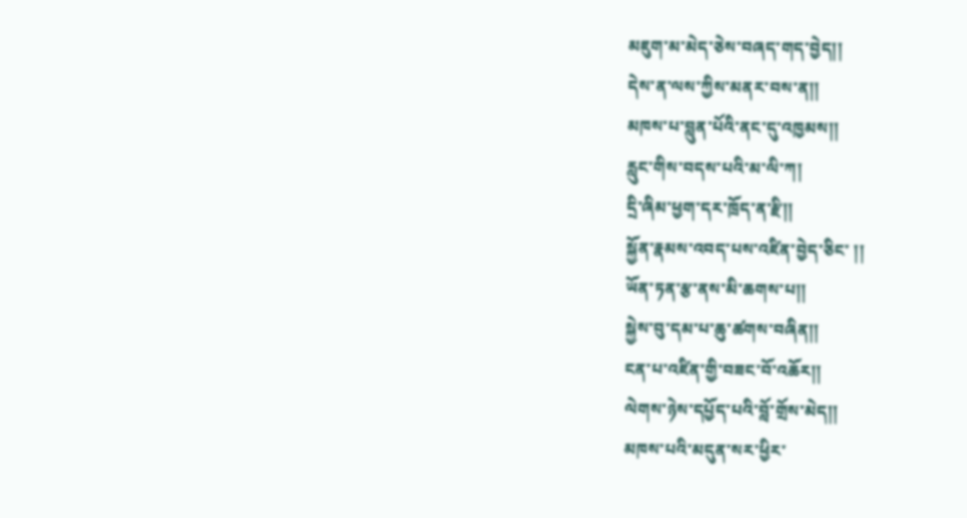མཇུག་མ་མེད་ཅེས་བཞད་གད་བྱེད།།
དེས་ན་ལས་ཀྱིས་མནར་བས་ན།།
མཁས་པ་བླུན་པོའི་ནང་དུ་འཁྱམས།།
རླུང་གིས་བདས་པའི་མ་ལི་ཀ།
དྲི་ཞིམ་ཕྱག་དར་ཁྲོད་ན་རྫི།།
སྐྱོན་རྣམས་འབད་པས་འཛིན་བྱེད་ཅིང་ །།
ཡོན་ཏན་རྩ་ནས་མི་ཆགས་པ།།
སྐྱེས་བུ་དམ་པ་ཆུ་ཚགས་བཞིན།།
ངན་པ་འཛིན་གྱི་བཟང་བོ་འཆོར།།
ལེགས་ཉེས་དཔྱོད་པའི་བློ་གྲོས་མེད།།
མཁས་པའི་མདུན་སར་ཕྱིར་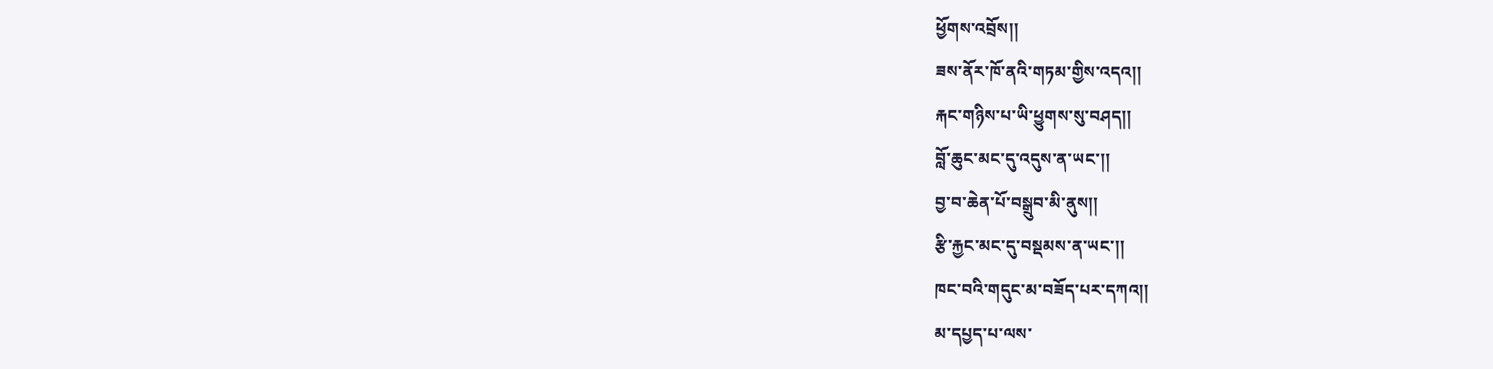ཕྱོགས་འབྲོས།།
ཟས་ནོར་ཁོ་ནའི་གཏམ་གྱིས་འདའ།།
རྐང་གཉིས་པ་ཡི་ཕྱུགས་སུ་བཤད།།
བློ་ཆུང་མང་དུ་འདུས་ན་ཡང་།།
བྱ་བ་ཆེན་པོ་བསྒྲུབ་མི་ནུས།།
རྩི་རྐྱང་མང་དུ་བསྡམས་ན་ཡང་།།
ཁང་བའི་གདུང་མ་བཟོད་པར་དཀའ།།
མ་དཔྱད་པ་ལས་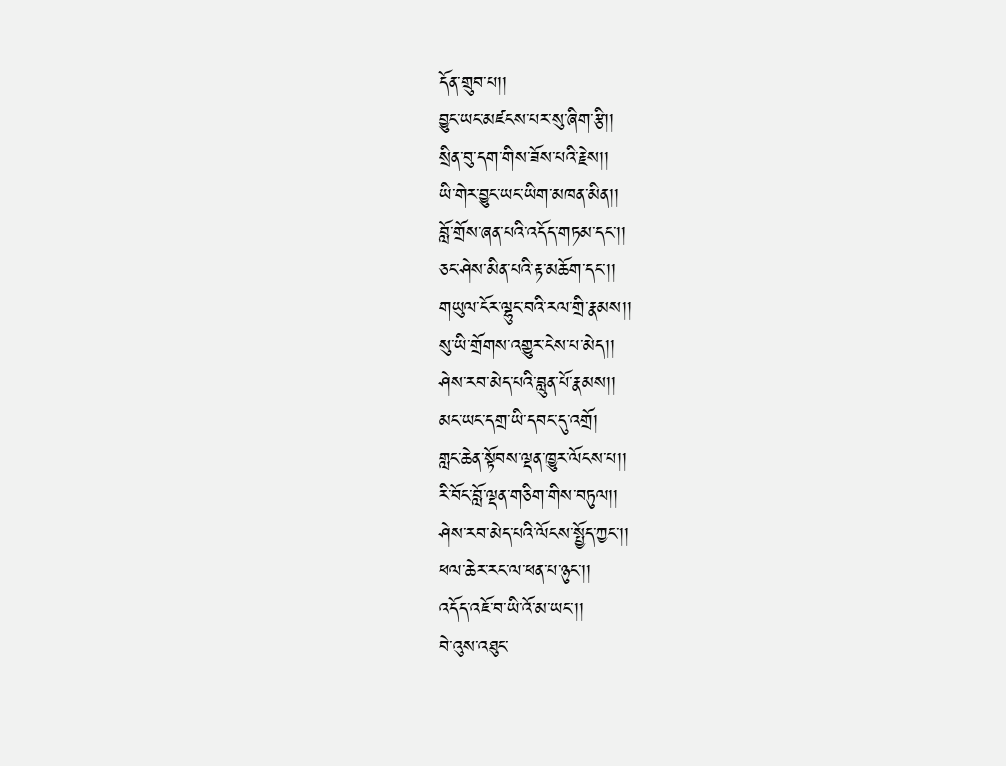དོན་གྲུབ་པ།།
བྱུང་ཡང་མཛངས་པར་སུ་ཞིག་རྩི།།
སྲིན་བུ་དག་གིས་ཟོས་པའི་རྗེས།།
ཡི་གེར་བྱུང་ཡང་ཡིག་མཁན་མིན།།
བློ་གྲོས་ཞན་པའི་འདོད་གཏམ་དང་།།
ཅང་ཤེས་མིན་པའི་རྟ་མཆོག་དང་།།
གཡུལ་ངོར་ལྷུང་བའི་རལ་གྲི་རྣམས།།
སུ་ཡི་གྲོགས་འགྱུར་ངེས་པ་མེད།།
ཤེས་རབ་མེད་པའི་བླུན་པོ་རྣམས།།
མང་ཡང་དགྲ་ཡི་དབང་དུ་འགྲོ།
གླང་ཆེན་སྟོབས་ལྡན་ཁྱུར་ལོངས་པ།།
རི་བོང་བློ་ལྡན་གཅིག་གིས་བཏུལ།།
ཤེས་རབ་མེད་པའི་ལོངས་སྤྱོད་ཀྱང་།།
ཕལ་ཆེར་རང་ལ་ཕན་པ་ཉུང་།།
འདོད་འཇོ་བ་ཡི་འོ་མ་ཡང་།།
བེ་འུས་འཐུང་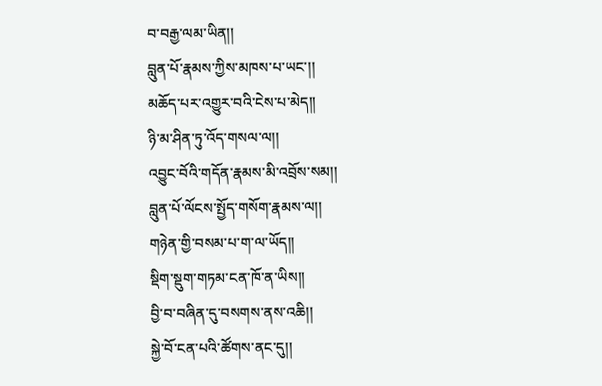བ་བརྒྱ་ལམ་ཡིན།།
བླུན་པོ་རྣམས་ཀྱིས་མཁས་པ་ཡང་།།
མཆོད་པར་འགྱུར་བའི་ངེས་པ་མེད།།
ཉི་མ་ཤིན་ཏུ་འོད་གསལ་ལ།།
འབྱུང་བོའི་གདོན་རྣམས་མི་འབྲོས་སམ།།
བླུན་པོ་ལོངས་སྤྱོད་གསོག་རྣམས་ལ།།
གཉེན་གྱི་བསམ་པ་ག་ལ་ཡོད།།
སྡིག་སྡུག་གཏམ་ངན་ཁོ་ན་ཡིས།།
བྱི་བ་བཞིན་དུ་བསགས་ནས་འཆི།།
སྐྱེ་བོ་ངན་པའི་ཚོགས་ནང་དུ།།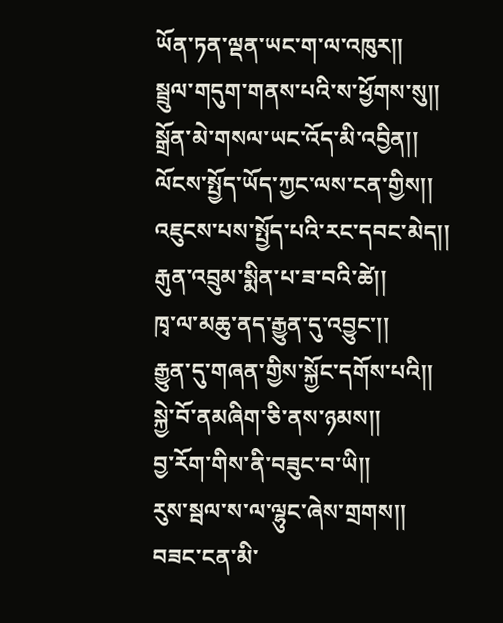ཡོན་ཏན་ལྡན་ཡང་ག་ལ་འཁུར།།
སྦྲུལ་གདུག་གནས་པའི་ས་ཕྱོགས་སུ།།
སྒྲོན་མེ་གསལ་ཡང་འོད་མི་འབྱིན།།
ལོངས་སྤྱོད་ཡོད་ཀྱང་ལས་ངན་གྱིས།།
འཇུངས་པས་སྤྱོད་པའི་རང་དབང་མེད།།
རྒུན་འབྲུམ་སྨིན་པ་ཟ་བའི་ཚེ།།
ཁྭ་ལ་མཆུ་ནད་རྒྱུན་དུ་འབྱུང་།།
རྒྱུན་དུ་གཞན་གྱིས་སྐྱོང་དགོས་པའི།།
སྐྱེ་བོ་ནམཞིག་ཅི་ནས་ཉམས།།
བྱ་རོག་གིས་ནི་བཟུང་བ་ཡི།།
རུས་སྦལ་ས་ལ་ལྷུང་ཞེས་གྲགས།།
བཟང་ངན་མི་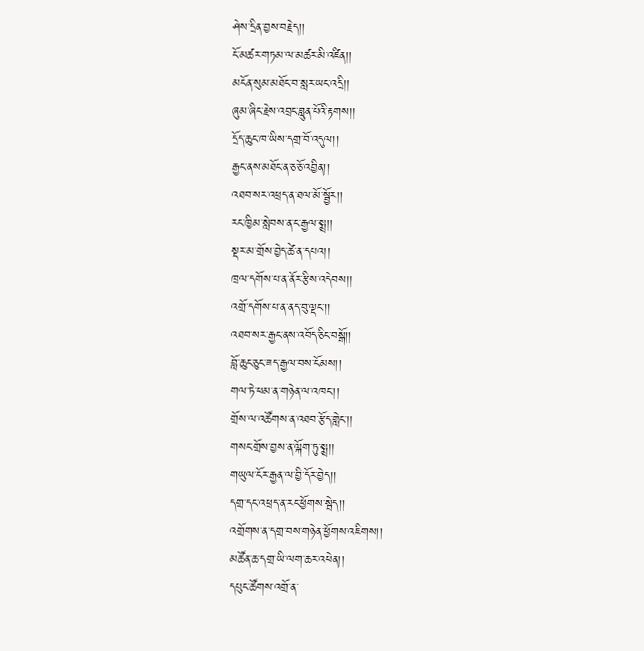ཤེས་དྲིན་བྱས་བརྗེད།།
ངོ་མཚར་གཏམ་ལ་མཚར་མི་འཛིན།།
མངོན་སུམ་མཐོང་བ་སླར་ཡང་འདྲི།།
ཞུམ་ཞིང་རྗེས་འབྲང་བླུན་པོའི་རྟགས།།
དྲོད་ཆུང་ཁ་ཡིས་དགྲ་བོ་འདུལ།།
རྒྱང་ནས་མཐོང་ན་ཅ་ཅོ་འབྱིན།།
འཐབ་སར་འཕྲད་ན་ཐལ་མོ་སྦྱོར།།
རང་ཁྱིམ་སླེབས་ན་ང་རྒྱལ་སྨྲ།།
སྡར་མ་གྲོས་བྱེད་ཚེ་ན་དཔའ།།
ཁྲལ་དགོས་པ་ན་ནོར་རྩིས་འདེབས།།
འགྲོ་དགོས་པ་ན་ནད་བུ་ལྡང་།།
འཐབ་སར་རྒྱང་ནས་འབོད་ཅིང་བསྒོ།།
བློ་ཆུང་ཅུང་ཟད་རྒྱལ་བས་ངོམས།།
གལ་ཏེ་ཕམ་ན་གཉེན་ལ་འཁང་།།
གྲོས་ལ་འཚོགས་ན་འཐབ་རྩོད་གླེང་།།
གསང་གྲོས་བྱས་ན་ལྐོག་ཏུ་སྨྲ།།
གཡུལ་ངོར་རྒྱན་ལ་བྱི་དོར་བྱེད།།
དགྲ་དང་འཕྲད་ན་རང་ཕྱོགས་སྦེད།།
འགྲོགས་ན་དགྲ་བས་གཉེན་ཕྱོགས་འཇིགས།།
མཚོན་ཆ་དགྲ་ཡི་ལག་ཆར་འཕེན།།
དཔུང་ཚོགས་འགྲོ་ན་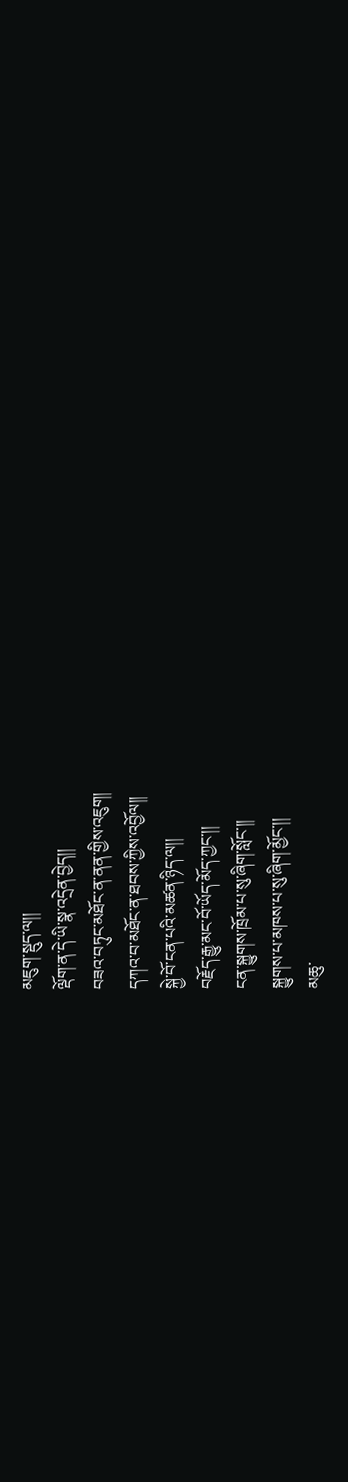མཇུག་སྡུད་ལ།།
ལྡོག་ན་དེ་ཡི་སྣ་འདྲེན་བྱེད།།
བཟའ་བཏུང་མཐོང་ན་ནན་གྱིས་འཇུག།
དཀའ་བ་མཐོང་ན་ཐབས་ཀྱིས་འབྱོལ།།
སྐྱེ་བོ་ངན་པའི་མཚན་ཉིད་ལ།།
བརྗོད་རྒྱུ་མང་བོ་ཡོད་མོད་ཀྱང་།།
ངན་སྐྱུགས་ཁྲོམ་པ་སུ་ཞིག་སློང་།།
སྐྱུགས་པ་མཁས་པ་སུ་ཞིག་མྱོང་།།
མཆུ་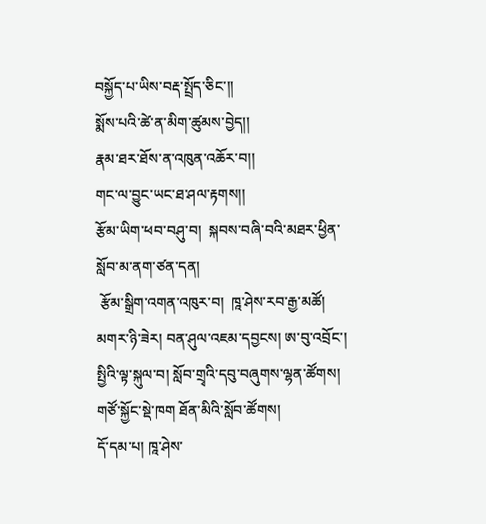བསྐྱོད་པ་ཡིས་བརྡ་སྤྲོད་ཅིང་།།
སྨོས་པའི་ཚེ་ན་མིག་ཚུམས་བྱེད།།
རྣམ་ཐར་ཐོས་ན་འཁུན་འཆོར་བ།།
གང་ལ་བྱུང་ཡང་ཐ་ཤལ་རྟགས།།
རྩོམ་ཡིག་ཕབ་བཤུ་བ།  སྐབས་བཞི་བའི་མཐར་ཕྱིན་སློབ་མ་ནག་ཙན་དན།
 རྩོམ་སྒྲིག་འགན་འཁུར་བ།  ཁཱ་ཤེས་རབ་རྒྱ་མཚོ།  མགར་ཉི་ཟེར། བན་ཤུལ་འཇམ་དབྱངས། ཨ་བུ་འབྲོང་།
སྤྱིའི་ལྟ་སྐུལ་བ། སློབ་གྲྭའི་དབུ་བཞུགས་ལྷན་ཚོགས།
གཙོ་སྐྱོང་སྡེ་ཁག ཐོན་མིའི་སློབ་ཚོགས།
དོ་དམ་པ། ཁཱ་ཤེས་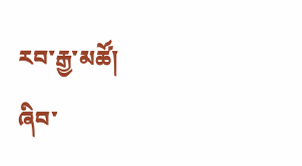རབ་རྒྱ་མཚོ།
ཞིབ་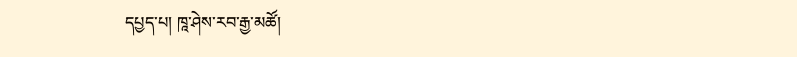དཔྱད་པ། ཁཱ་ཤེས་རབ་རྒྱ་མཚོ།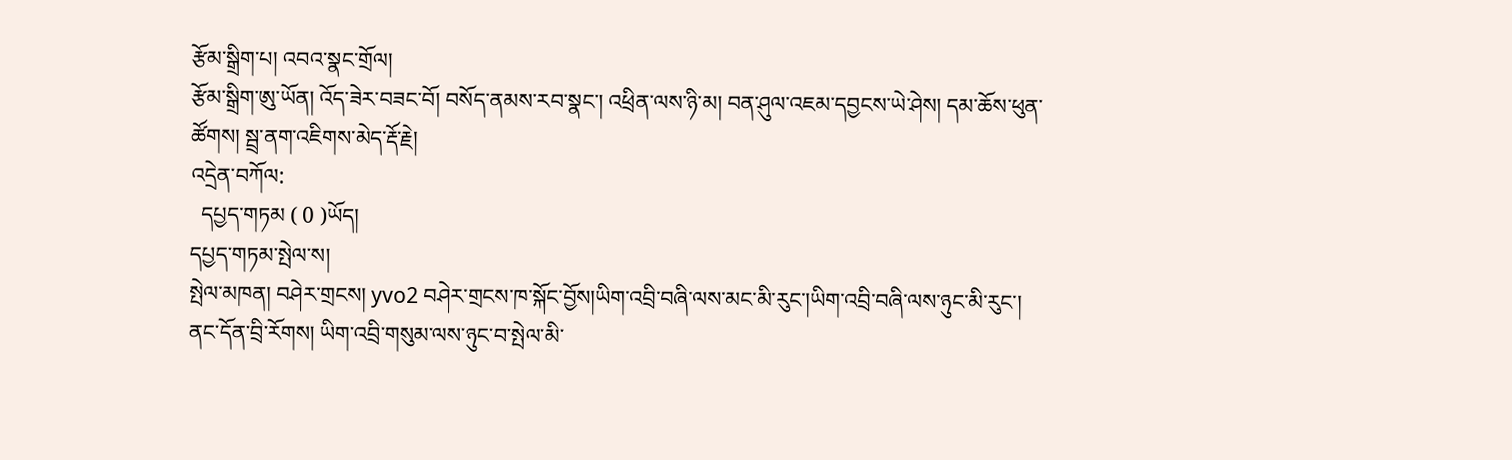རྩོམ་སྒྲིག་པ། འབའ་སྣང་གྲོལ།
རྩོམ་སྒྲིག་ཨུ་ཡོན། འོད་ཟེར་བཟང་བོ། བསོད་ནམས་རབ་སྣང་། འཕྲིན་ལས་ཉི་མ། བན་ཤུལ་འཇམ་དབྱངས་ཡེ་ཤེས། དམ་ཆོས་ཕུན་ཚོགས། སྦྲ་ནག་འཇིགས་མེད་རྡོ་རྗེ།
འདྲེན་བཀོལ:
  དཔྱད་གཏམ ( 0 )ཡོད།
དཔྱད་གཏམ་སྤེལ་ས།
སྤེལ་མཁན། བཤེར་གྲངས། yvo2 བཤེར་གྲངས་ཁ་སྐོང་བྱོས།ཡིག་འབྲི་བཞི་ལས་མང་མི་རུང་།ཡིག་འབྲི་བཞི་ལས་ཉུང་མི་རུང་།
ནང་དོན་བྲི་རོགས། ཡིག་འབྲི་གསུམ་ལས་ཉུང་བ་སྤེལ་མི་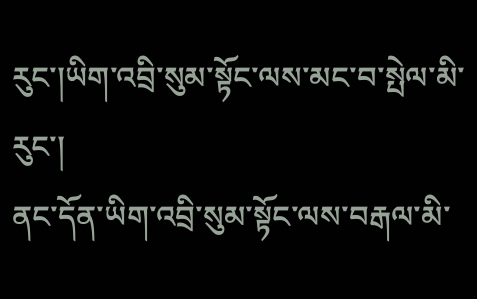རུང་།ཡིག་འབྲི་སུམ་སྟོང་ལས་མང་བ་སྤེལ་མི་རུང་།
ནང་དོན་ཡིག་འབྲི་སུམ་སྟོང་ལས་བརྒལ་མི་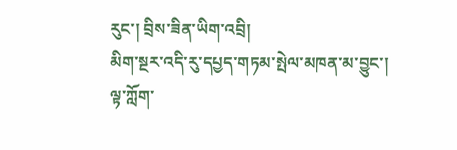རུང་། བྲིས་ཟིན་ཡིག་འབྲི།
མིག་སྔར་འདི་རུ་དཔྱད་གཏམ་སྤེལ་མཁན་མ་བྱུང་།
ལྟ་ཀློག་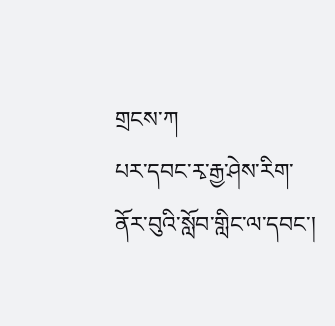གྲངས་ཀ
པར་དབང་རྭ་རྒྱ་ཤེས་རིག་ནོར་བུའི་སློབ་གླིང་ལ་དབང་།